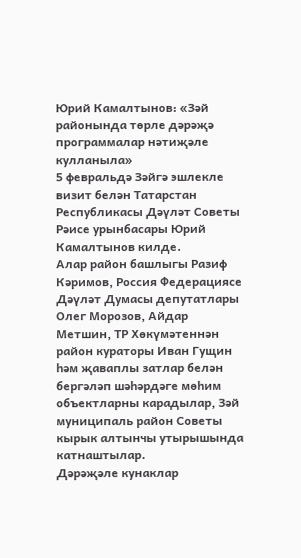Юрий Камалтынов: «Зәй районында төрле дәрәҗә программалар нәтиҗәле кулланыла»
5 февральдә Зәйгә эшлекле визит белән Татарстан Республикасы Дәүләт Советы Рәисе урынбасары Юрий Камалтынов килде.
Алар район башлыгы Разиф Кәримов, Россия Федерациясе Дәүләт Думасы депутатлары Олег Морозов, Айдар Метшин, ТР Хөкүмәтеннән район кураторы Иван Гущин һәм җаваплы затлар белән бергәләп шәһәрдәге мөһим объектларны карадылар, Зәй муниципаль район Советы кырык алтынчы утырышында катнаштылар.
Дәрәҗәле кунаклар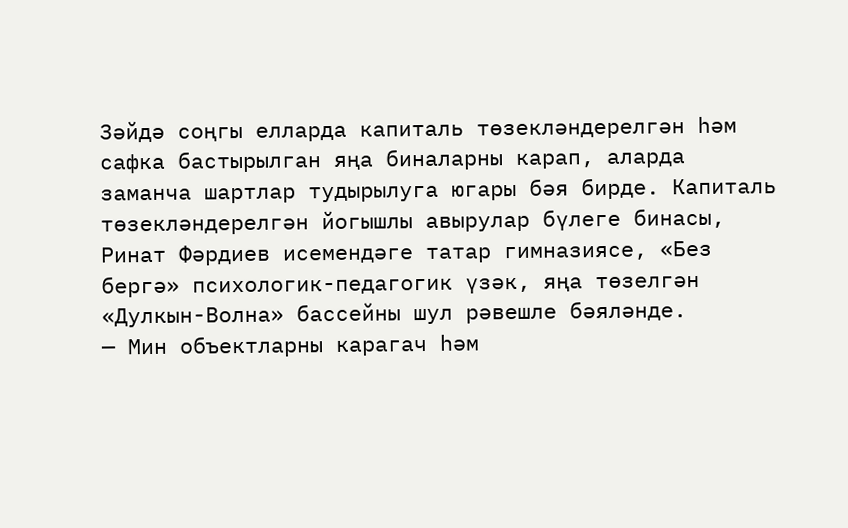Зәйдә соңгы елларда капиталь төзекләндерелгән һәм сафка бастырылган яңа биналарны карап, аларда заманча шартлар тудырылуга югары бәя бирде. Капиталь төзекләндерелгән йогышлы авырулар бүлеге бинасы, Ринат Фәрдиев исемендәге татар гимназиясе, «Без бергә» психологик-педагогик үзәк, яңа төзелгән «Дулкын-Волна» бассейны шул рәвешле бәяләнде.
— Мин объектларны карагач һәм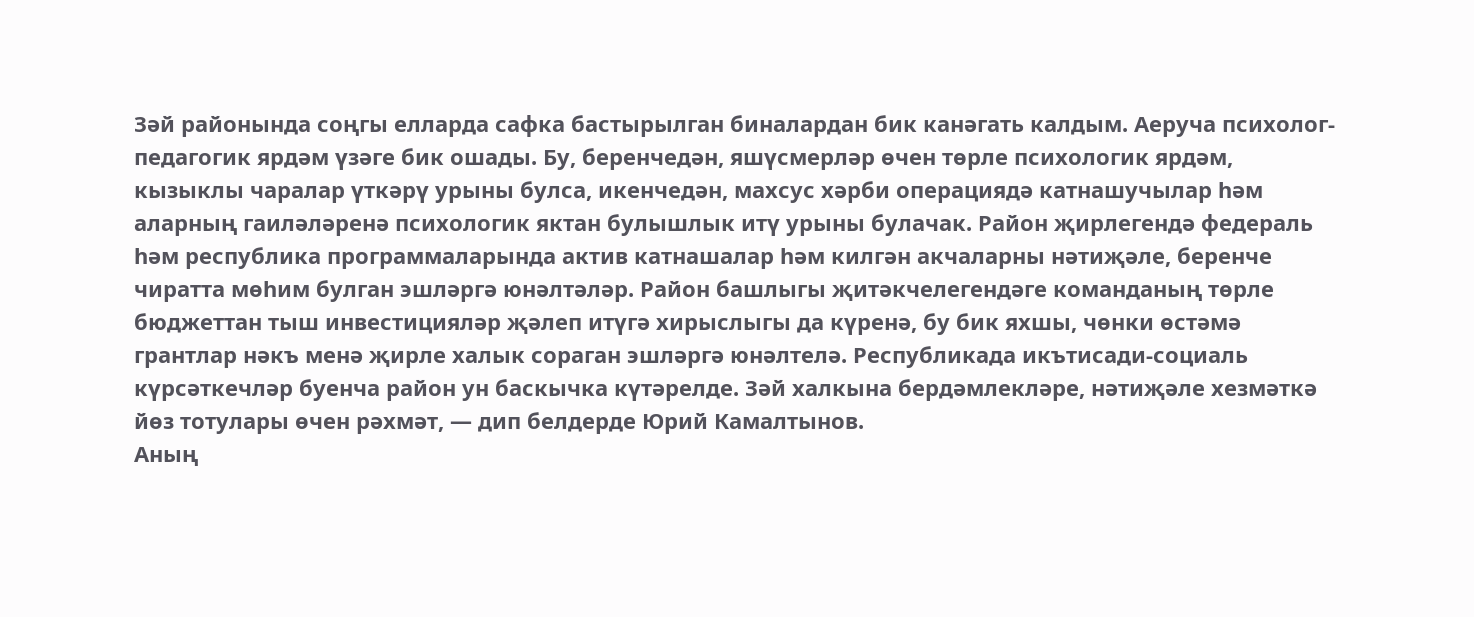Зәй районында соңгы елларда сафка бастырылган биналардан бик канәгать калдым. Аеруча психолог-педагогик ярдәм үзәге бик ошады. Бу, беренчедән, яшүсмерләр өчен төрле психологик ярдәм, кызыклы чаралар үткәрү урыны булса, икенчедән, махсус хәрби операциядә катнашучылар һәм аларның гаиләләренә психологик яктан булышлык итү урыны булачак. Район җирлегендә федераль һәм республика программаларында актив катнашалар һәм килгән акчаларны нәтиҗәле, беренче чиратта мөһим булган эшләргә юнәлтәләр. Район башлыгы җитәкчелегендәге команданың төрле бюджеттан тыш инвестицияләр җәлеп итүгә хирыслыгы да күренә, бу бик яхшы, чөнки өстәмә грантлар нәкъ менә җирле халык сораган эшләргә юнәлтелә. Республикада икътисади-социаль күрсәткечләр буенча район ун баскычка күтәрелде. Зәй халкына бердәмлекләре, нәтиҗәле хезмәткә йөз тотулары өчен рәхмәт, — дип белдерде Юрий Камалтынов.
Аның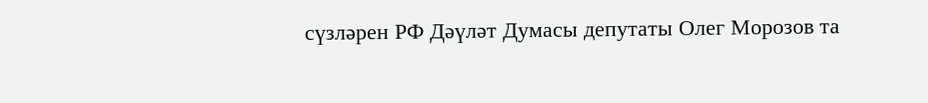сүзләрен РФ Дәүләт Думасы депутаты Олег Морозов та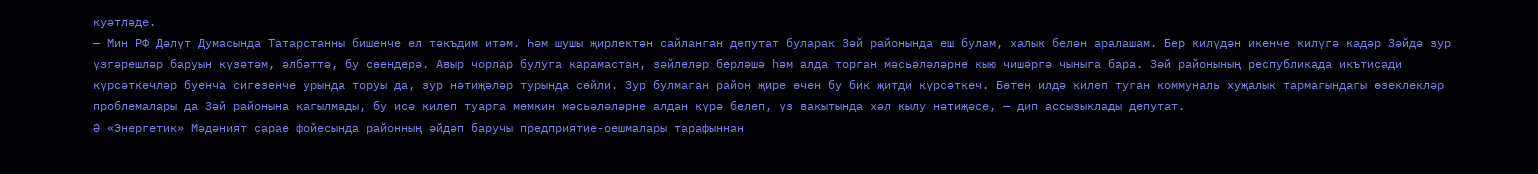куәтләде.
— Мин РФ Дәлүт Думасында Татарстанны бишенче ел тәкъдим итәм. Һәм шушы җирлектән сайланган депутат буларак Зәй районында еш булам, халык белән аралашам. Бер килүдән икенче килүгә кадәр Зәйдә зур үзгәрешләр баруын күзәтәм, әлбәттә, бу сөендерә. Авыр чорлар булуга карамастан, зәйлеләр берләшә һәм алда торган мәсьәләләрне кыю чишәргә чыныга бара. Зәй районының республикада икътисади күрсәткечләр буенча сигезенче урында торуы да, зур нәтиҗәләр турында сөйли. Зур булмаган район җире өчен бу бик җитди күрсәткеч. Бөтен илдә килеп туган коммуналь хуҗалык тармагындагы өзеклекләр проблемалары да Зәй районына кагылмады, бу исә килеп туарга мөмкин мәсьәләләрне алдан күрә белеп, үз вакытында хәл кылу нәтиҗәсе, — дип ассызыклады депутат.
Ә «Энергетик» Мәдәният сарае фойесында районның әйдәп баручы предприятие-оешмалары тарафыннан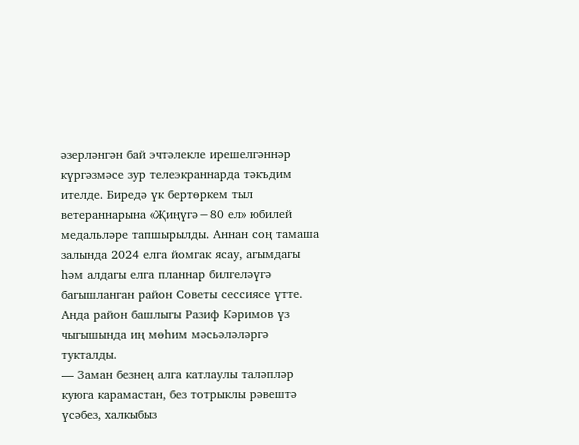әзерләнгән бай эчтәлекле ирешелгәннәр күргәзмәсе зур телеэкраннарда тәкъдим ителде. Биредә үк бертөркем тыл ветераннарына «Җиңүгә−80 ел» юбилей медальләре тапшырылды. Аннан соң тамаша залында 2024 елга йомгак ясау, агымдагы һәм алдагы елга планнар билгеләүгә багышланган район Советы сессиясе үтте. Анда район башлыгы Разиф Кәримов үз чыгышында иң мөһим мәсьәләләргә тукталды.
— Заман безнең алга катлаулы таләпләр куюга карамастан, без тотрыклы рәвештә үсәбез, халкыбыз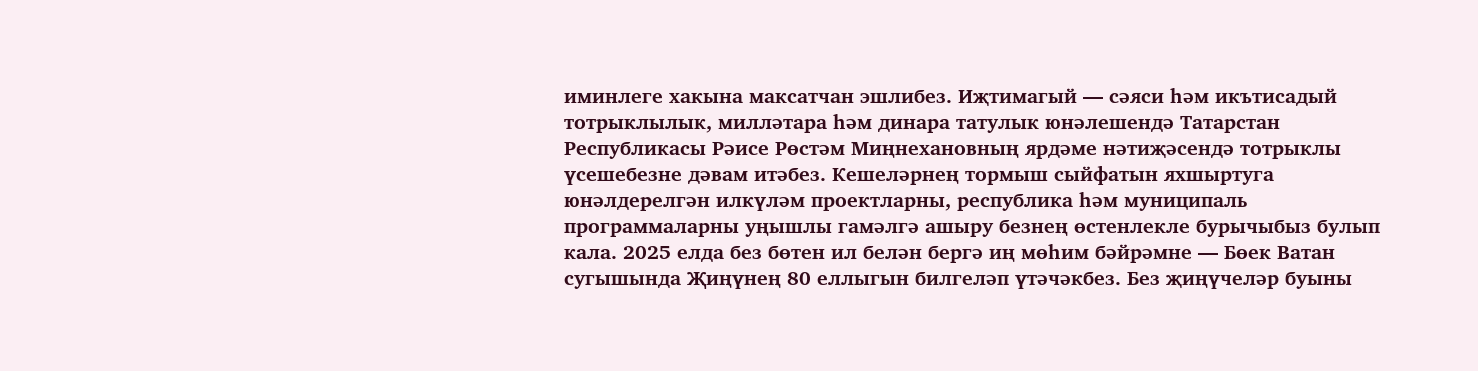иминлеге хакына максатчан эшлибез. Иҗтимагый — сәяси һәм икътисадый тотрыклылык, милләтара һәм динара татулык юнәлешендә Татарстан Республикасы Рәисе Рөстәм Миңнехановның ярдәме нәтиҗәсендә тотрыклы үсешебезне дәвам итәбез. Кешеләрнең тормыш сыйфатын яхшыртуга юнәлдерелгән илкүләм проектларны, республика һәм муниципаль программаларны уңышлы гамәлгә ашыру безнең өстенлекле бурычыбыз булып кала. 2025 елда без бөтен ил белән бергә иң мөһим бәйрәмне — Бөек Ватан сугышында Җиңүнең 80 еллыгын билгеләп үтәчәкбез. Без җиңүчеләр буыны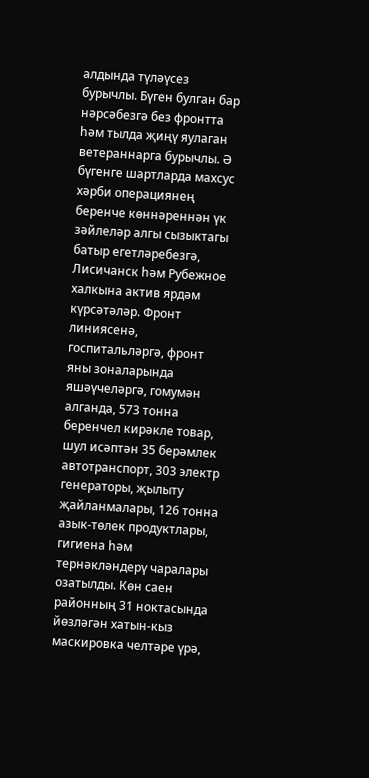алдында түләүсез бурычлы. Бүген булган бар нәрсәбезгә без фронтта һәм тылда җиңү яулаган ветераннарга бурычлы. Ә бүгенге шартларда махсус хәрби операциянең беренче көннәреннән үк зәйлеләр алгы сызыктагы батыр егетләребезгә, Лисичанск һәм Рубежное халкына актив ярдәм күрсәтәләр. Фронт линиясенә, госпитальләргә, фронт яны зоналарында яшәүчеләргә, гомумән алганда, 573 тонна беренчел кирәкле товар, шул исәптән 35 берәмлек автотранспорт, 303 электр генераторы, җылыту җайланмалары, 126 тонна азык-төлек продуктлары, гигиена һәм тернәкләндерү чаралары озатылды. Көн саен районның 31 ноктасында йөзләгән хатын-кыз маскировка челтәре үрә,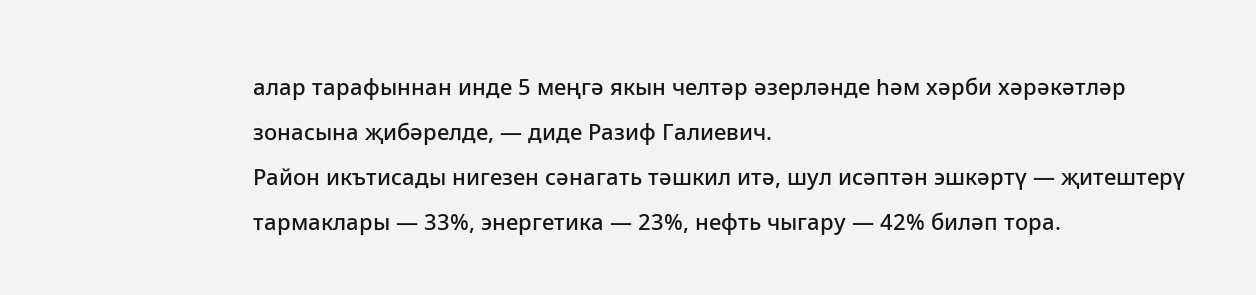алар тарафыннан инде 5 меңгә якын челтәр әзерләнде һәм хәрби хәрәкәтләр зонасына җибәрелде, — диде Разиф Галиевич.
Район икътисады нигезен сәнагать тәшкил итә, шул исәптән эшкәртү — җитештерү тармаклары — 33%, энергетика — 23%, нефть чыгару — 42% биләп тора.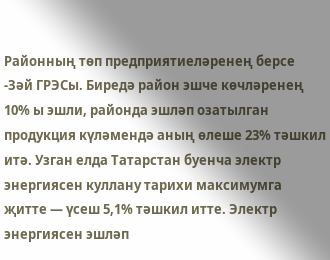Районның төп предприятиеләренең берсе -Зәй ГРЭСы. Биредә район эшче көчләренең 10% ы эшли, районда эшләп озатылган продукция күләмендә аның өлеше 23% тәшкил итә. Узган елда Татарстан буенча электр энергиясен куллану тарихи максимумга җитте — үсеш 5,1% тәшкил итте. Электр энергиясен эшләп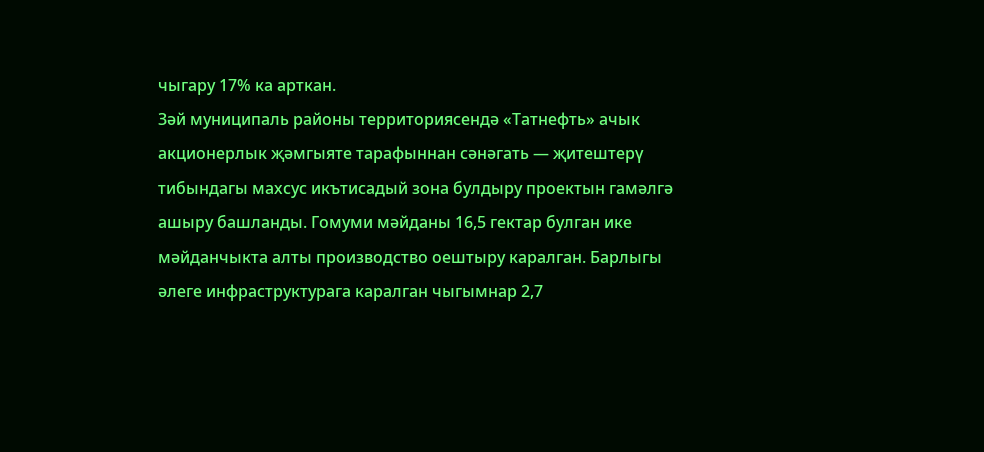чыгару 17% ка арткан.
Зәй муниципаль районы территориясендә «Татнефть» ачык акционерлык җәмгыяте тарафыннан сәнәгать — җитештерү тибындагы махсус икътисадый зона булдыру проектын гамәлгә ашыру башланды. Гомуми мәйданы 16,5 гектар булган ике мәйданчыкта алты производство оештыру каралган. Барлыгы әлеге инфраструктурага каралган чыгымнар 2,7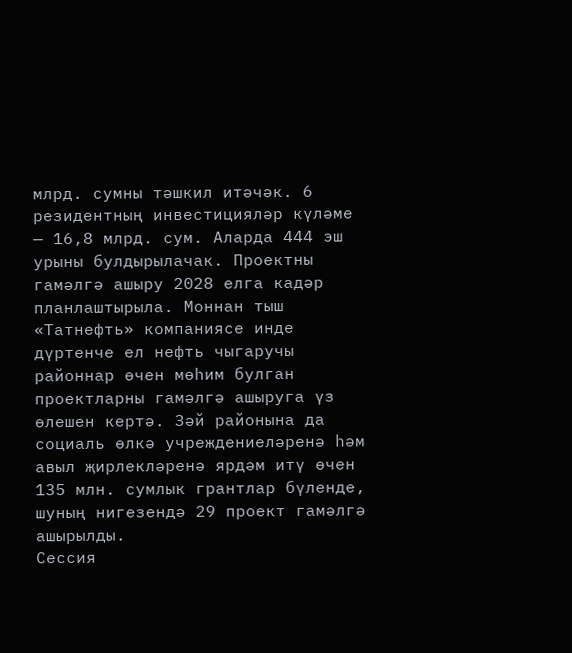млрд. сумны тәшкил итәчәк. 6 резидентның инвестицияләр күләме — 16,8 млрд. сум. Аларда 444 эш урыны булдырылачак. Проектны гамәлгә ашыру 2028 елга кадәр планлаштырыла. Моннан тыш «Татнефть» компаниясе инде дүртенче ел нефть чыгаручы районнар өчен мөһим булган проектларны гамәлгә ашыруга үз өлешен кертә. Зәй районына да социаль өлкә учреждениеләренә һәм авыл җирлекләренә ярдәм итү өчен 135 млн. сумлык грантлар бүленде, шуның нигезендә 29 проект гамәлгә ашырылды.
Сессия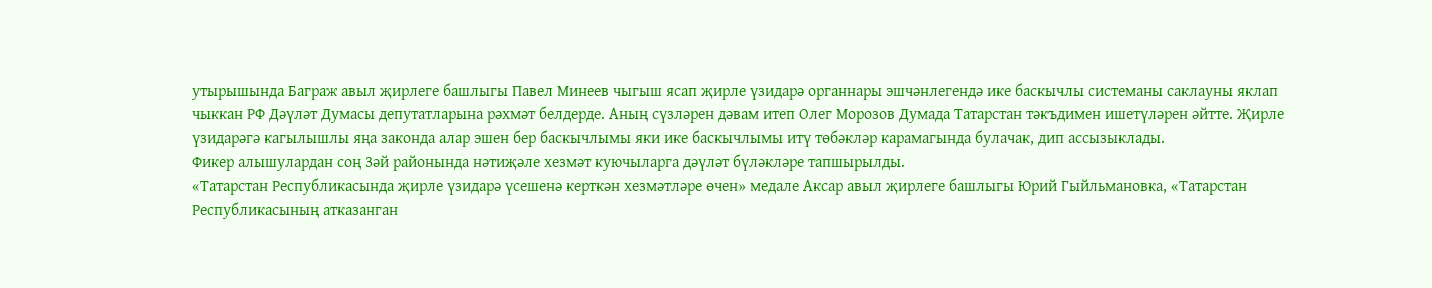утырышында Баграж авыл җирлеге башлыгы Павел Минеев чыгыш ясап җирле үзидарә органнары эшчәнлегендә ике баскычлы системаны саклауны яклап чыккан РФ Дәүләт Думасы депутатларына рәхмәт белдерде. Аның сүзләрен дәвам итеп Олег Морозов Думада Татарстан тәкъдимен ишетүләрен әйтте. Җирле үзидарәгә кагылышлы яңа законда алар эшен бер баскычлымы яки ике баскычлымы итү төбәкләр карамагында булачак, дип ассызыклады.
Фикер алышулардан соң Зәй районында нәтиҗәле хезмәт куючыларга дәүләт бүләкләре тапшырылды.
«Татарстан Республикасында җирле үзидарә үсешенә керткән хезмәтләре өчен» медале Аксар авыл җирлеге башлыгы Юрий Гыйльмановка, «Татарстан Республикасының атказанган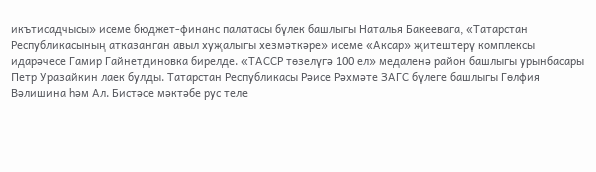икътисадчысы» исеме бюджет-финанс палатасы бүлек башлыгы Наталья Бакеевага, «Татарстан Республикасының атказанган авыл хуҗалыгы хезмәткәре» исеме «Аксар» җитештерү комплексы идарәчесе Гамир Гайнетдиновка бирелде. «ТАССР төзелүгә 100 ел» медаленә район башлыгы урынбасары Петр Уразайкин лаек булды. Татарстан Республикасы Рәисе Рәхмәте ЗАГС бүлеге башлыгы Гөлфия Вәлишина һәм Ал. Бистәсе мәктәбе рус теле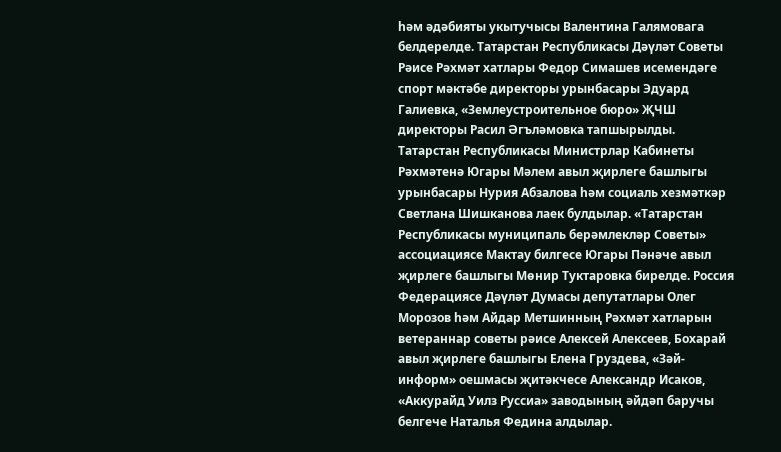һәм әдәбияты укытучысы Валентина Галямовага белдерелде. Татарстан Республикасы Дәүләт Советы Рәисе Рәхмәт хатлары Федор Симашев исемендәге спорт мәктәбе директоры урынбасары Эдуард Галиевка, «Землеустроительное бюро» ҖЧШ директоры Расил Әгъләмовка тапшырылды. Татарстан Республикасы Министрлар Кабинеты Рәхмәтенә Югары Мәлем авыл җирлеге башлыгы урынбасары Нурия Абзалова һәм социаль хезмәткәр Светлана Шишканова лаек булдылар. «Татарстан Республикасы муниципаль берәмлекләр Советы» ассоциациясе Мактау билгесе Югары Пәнәче авыл җирлеге башлыгы Мөнир Туктаровка бирелде. Россия Федерациясе Дәүләт Думасы депутатлары Олег Морозов һәм Айдар Метшинның Рәхмәт хатларын ветераннар советы рәисе Алексей Алексеев, Бохарай авыл җирлеге башлыгы Елена Груздева, «Зәй-информ» оешмасы җитәкчесе Александр Исаков, «Аккурайд Уилз Руссиа» заводының әйдәп баручы белгече Наталья Федина алдылар.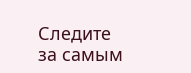Следите за самым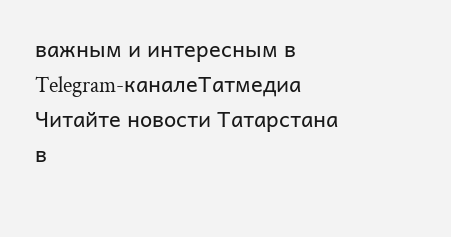важным и интересным в Telegram-каналеТатмедиа
Читайте новости Татарстана в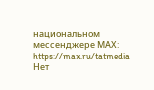национальном мессенджере MАХ: https://max.ru/tatmedia
Нет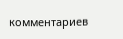комментариев